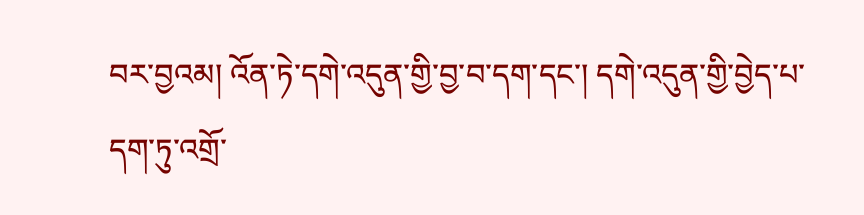བར་བྱའམ། འོན་ཏེ་དགེ་འདུན་གྱི་བྱ་བ་དག་དང་། དགེ་འདུན་གྱི་བྱེད་པ་དག་ཏུ་འགྲོ་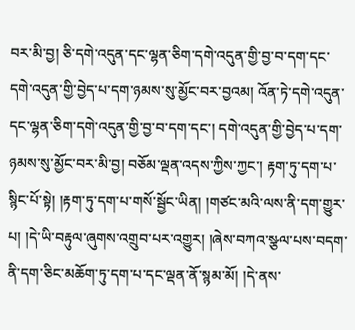བར་མི་བྱ། ཅི་དགེ་འདུན་དང་ལྷན་ཅིག་དགེ་འདུན་གྱི་བྱ་བ་དག་དང་དགེ་འདུན་གྱི་བྱེད་པ་དག་ཉམས་སུ་མྱོང་བར་བྱའམ། འོན་ཏེ་དགེ་འདུན་དང་ལྷན་ཅིག་དགེ་འདུན་གྱི་བྱ་བ་དག་དང་། དགེ་འདུན་གྱི་བྱེད་པ་དག་ཉམས་སུ་མྱོང་བར་མི་བྱ། བཅོམ་ལྡན་འདས་ཀྱིས་ཀྱང་། རྟག་ཏུ་དག་པ་སྙིང་པོ་སྟེ། །རྟག་ཏུ་དག་པ་གསོ་སྦྱོང་ཡིན། །གཙང་མའི་ལས་ནི་དག་གྱུར་པ། །དེ་ཡི་བརྟུལ་ཞུགས་འགྲུབ་པར་འགྱུར། །ཞེས་བཀའ་སྩལ་པས་བདག་ནི་དག་ཅིང་མཆོག་ཏུ་དག་པ་དང་ལྡན་ནོ་སྙམ་མོ། །དེ་ནས་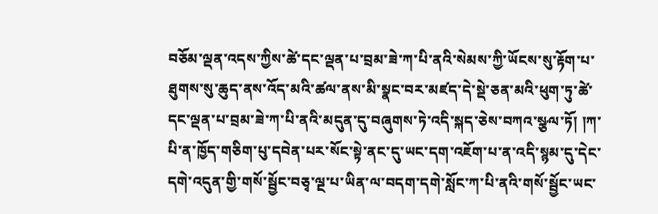བཅོམ་ལྡན་འདས་ཀྱིས་ཚེ་དང་ལྡན་པ་བྲམ་ཟེ་ཀ་པི་ནའི་སེམས་ཀྱི་ཡོངས་སུ་རྟོག་པ་ཐུགས་སུ་ཆུད་ནས་འོད་མའི་ཚལ་ནས་མི་སྣང་བར་མཛད་དེ་སྡེ་ཅན་མའི་ཕུག་ཏུ་ཚེ་དང་ལྡན་པ་བྲམ་ཟེ་ཀ་པི་ནའི་མདུན་དུ་བཞུགས་ཏེ་འདི་སྐད་ཅེས་བཀའ་སྩལ་ཏོ། །ཀ་པི་ན་ཁྱོད་གཅིག་པུ་དབེན་པར་སོང་སྟེ་ནང་དུ་ཡང་དག་འཇོག་པ་ན་འདི་སྙམ་དུ་དེང་དགེ་འདུན་གྱི་གསོ་སྦྱོང་བཅྭ་ལྔ་པ་ཡིན་ལ་བདག་དགེ་སློང་ཀ་པི་ནའི་གསོ་སྦྱོང་ཡང་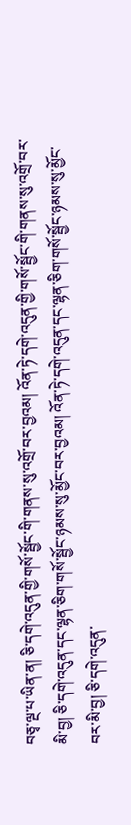བཅྭ་ལྔ་པ་ཡིན་ན། ཅི་དགེ་འདུན་གྱི་གསོ་སྦྱོང་གི་གནས་སུ་འགྲོ་བར་བྱའམ། འོན་ཏེ་དགེ་འདུན་གྱི་གསོ་སྦྱོང་གི་གནས་སུ་འགྲོ་བར་མི་བྱ། ཅི་དགེ་འདུན་དང་ལྷན་ཅིག་གསོ་སྦྱོང་ཉམས་སུ་མྱོང་བར་བྱའམ། འོན་ཏེ་དགེ་འདུན་དང་ལྷན་ཅིག་གསོ་སྦྱོང་ཉམས་སུ་མྱོང་བར་མི་བྱ། ཅི་དགེ་འདུན་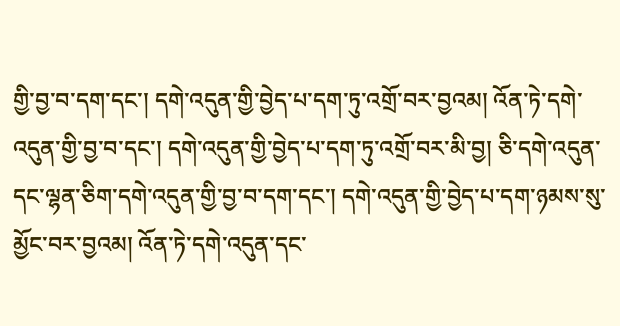གྱི་བྱ་བ་དག་དང་། དགེ་འདུན་གྱི་བྱེད་པ་དག་ཏུ་འགྲོ་བར་བྱའམ། འོན་ཏེ་དགེ་འདུན་གྱི་བྱ་བ་དང་། དགེ་འདུན་གྱི་བྱེད་པ་དག་ཏུ་འགྲོ་བར་མི་བྱ། ཅི་དགེ་འདུན་དང་ལྷན་ཅིག་དགེ་འདུན་གྱི་བྱ་བ་དག་དང་། དགེ་འདུན་གྱི་བྱེད་པ་དག་ཉམས་སུ་མྱོང་བར་བྱའམ། འོན་ཏེ་དགེ་འདུན་དང་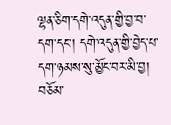ལྷན་ཅིག་དགེ་འདུན་གྱི་བྱ་བ་དག་དང་། དགེ་འདུན་གྱི་བྱེད་པ་དག་ཉམས་སུ་མྱོང་བར་མི་བྱ། བཅོམ་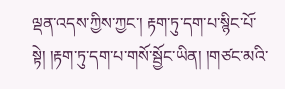ལྡན་འདས་ཀྱིས་ཀྱང་། རྟག་ཏུ་དག་པ་སྙིང་པོ་སྟེ། །རྟག་ཏུ་དག་པ་གསོ་སྦྱོང་ཡིན། །གཙང་མའི་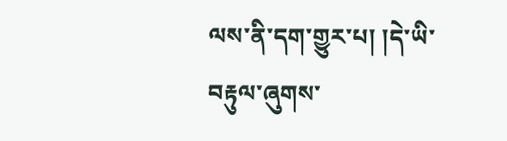ལས་ནི་དག་གྱུར་པ། །དེ་ཡི་བརྟུལ་ཞུགས་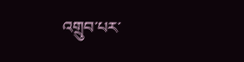འགྲུབ་པར་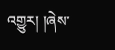འགྱུར། །ཞེས་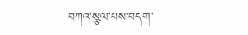བཀའ་སྩལ་པས་བདག་